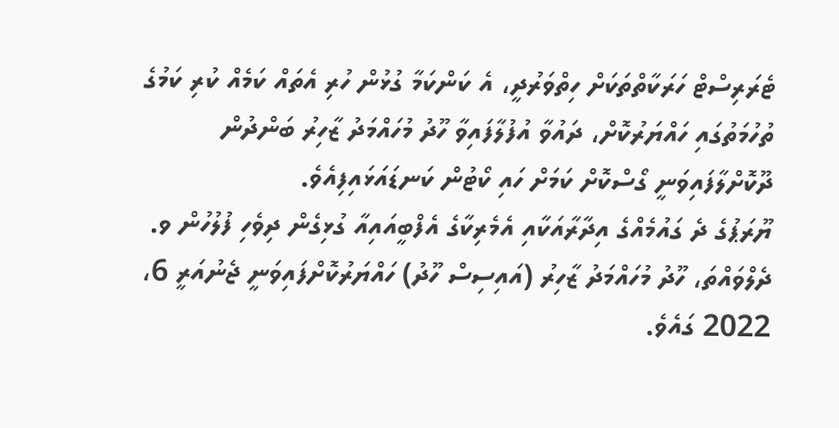ޓެރަރިސްޓް ހަރަކާތްތަކަށް ހިތްވަރުދީ، އެ ކަންކަމާ ގުޅުން ހުރި އެތައް ކަމެއް ކުރި ކަމުގެ ތުހުމަތުގައި ހައްޔަރުކޮށް، ދައުވާ އުފުލާފައިވާ ހޫދު މުހައްމަދު ޒާހިރު ބަންދުން ދޫކޮށްލާފައިވަނީ ގޯސްކޮށް ކަމަށް ހައި ކޯޓުން ކަނޑައަޅައިފިއެވެ.
ޔޫރަޕުގެ ދެ ގައުމެއްގެ އިދާރާއަކާއި އެމެރިކާގެ އެފްބީއައިއާ ގުޅިގެން ދިވެހި ފުލުހުން ވ. ދެލްވައްތަ، ހޫދު މުހައްމަދު ޒާހިރު (އައިސިސް ހޫދު) ހައްޔަރުކޮށްފައިވަނީ ޖެނުއަރީ 6، 2022 ގައެވެ.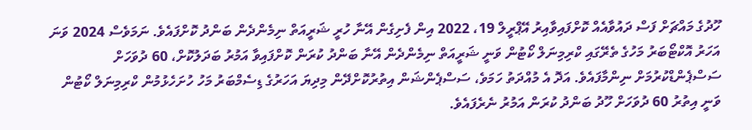ހޫދުގެ މައްޗަށް ފަސް ދައުވާއެއް ކޮށްފައިވާއިރު އޭޕްރީލް 19، 2022 އިން ފެށިގެން އޭނާ ހުރީ ޝަރީއަތް ނިމެންދެން ބަންދު ކޮށްފައެވެ. ނަމަވެސް 2024 ވަނަ އަހަރު އޮކްޓޯބަރު މަހުގެ ތެރޭގައި ކްރިމިނަލް ކޯޓުން ވަނީ ޝަރީއަތް ނިމެންދެން އޭނާ ބަންދު ކުރަން ކޮށްފައިވާ އަމުރު ބަދަލުކޮށް، 60 ދުވަހަށް ސަސްޕެންޑްކުރުމަށް ނިންމާފައެވެ. އަދޮ އެ މުއްދަތު ހަމަވެ، ސަސްޕެންޝަން އިތުރުކޮށްދޭން މިދިޔަ އަހަރުގެ ޑިސެމްބަރު މަހު ހުށަހެޅުމުން ކްރިމިނަލް ކޯޓުން ވަނީ އިތުރު 60 ދުވަހަށް ހޫދު ބަންދު ކުރަން އަމުރު ނެރެފައެވެ.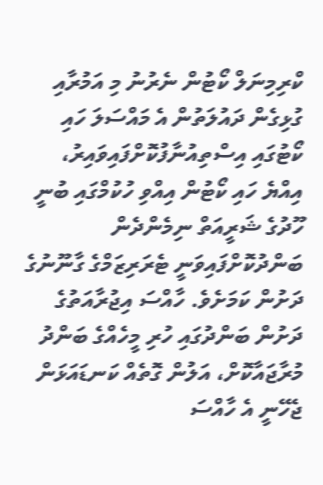ކްރިމިނަލް ކޯޓުން ނެރުނު މި އަމުރާއި ގުޅިގެން ދައުލަތުން އެ މައްސަލަ ހައި ކޯޓުގައި އިސްތިއުނާފުކޮށްފައިވައިރު، އިއްޔެ ހައި ކޯޓުން އިއްވި ހުކުމްގައި ބުނީ ހޫދުގެ ޝަރީއަތް ނިމެންދެން ބަންދުކޮށްފައިވަނީ ޓެރަރިޒަމްގެ ގާނޫނުގެ ދަށުން ކަމަށެވެ. ހާއްސަ އިޖުރާއަތުގެ ދަށުން ބަންދުގައި ހުރި މީހެއްގެ ބަންދު މުރާޖައާކޮށް، އަލުން ގޮތެއް ކަނޑައަޅަން ޖެހޭނީ އެ ހާއްސަ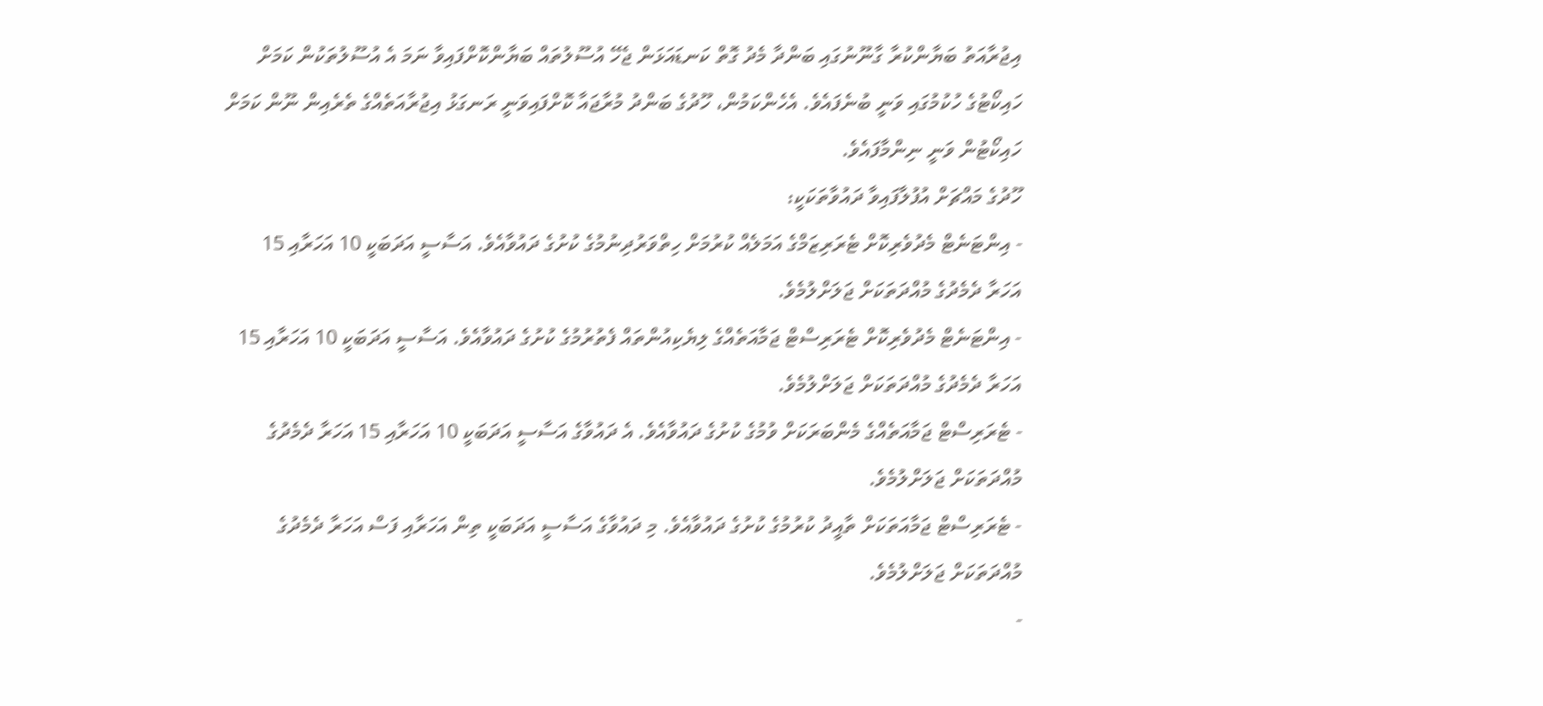އިޖުރާއަތު ބަޔާންކުރާ ގާނޫނުގައި ބަންދާ މެދު ގޮތް ކަނޑައަޅަން ޖެހޭ އުސޫލުތައް ބަޔާންކޮށްފައިވާ ނަމަ އެ އުސޫލުތަކުން ކަމަށް ހައިކޯޓުގެ ހުކުމުގައި ވަނީ ބުނެފައެވެ. އެހެންކަމުން، ހޫދުގެ ބަންދު މުރާޖައާ ކޮށްފައިވަނީ ރަނގަޅު އިޖުރާއަތެއްގެ ތެރެއިން ނޫން ކަމަށް ހައިކޯޓުން ވަނީ ނިންމާފައެވެ.
ހޫދުގެ މައްޗަށް އުފުލާފައިވާ ދައުވާތަކަކީ:
- އިންޓަނެޓް މެދުވެރިކޮށް ޓެރަރިޒަމްގެ އަމަލެއް ކުރުމަށް ހިތްވަރުދިނުމުގެ ކުށުގެ ދައުވާއެވެ. އަސާސީ އަދަބަކީ 10 އަހަރާއި 15 އަހަރާ ދެމެދުގެ މުއްދަތަކަށް ޖަލަށްލުމެވެ.
- އިންޓަނެޓް މެދުވެރިކޮށް ޓެރަރިސްޓް ޖަމާއަތެއްގެ ލިޔެކިއުންތައް ފެތުރުމުގެ ކުށުގެ ދައުވާއެވެ. އަސާސީ އަދަބަކީ 10 އަހަރާއި 15 އަހަރާ ދެމެދުގެ މުއްދަތަކަށް ޖަލަށްލުމެވެ.
- ޓެރަރިސްޓް ޖަމާއަތެއްގެ މެންބަރަކަށް ވުމުގެ ކުށުގެ ދައުވާއެވެ. އެ ދައުވާގެ އަސާސީ އަދަބަކީ 10 އަހަރާއި 15 އަހަރާ ދެމެދުގެ މުއްދަތަކަށް ޖަލަށްލުމެވެ.
- ޓެރަރިސްޓް ޖަމާއަތަކަށް ތާއީދު ކުރުމުގެ ކުށުގެ ދައުވާއެވެ. މި ދައުވާގެ އަސާސީ އަދަބަކީ ތިން އަހަރާއި ފަސް އަހަރާ ދެމެދުގެ މުއްދަތަކަށް ޖަލަށްލުމެވެ.
-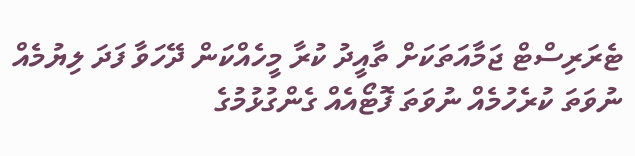ޓެރަރިސްޓް ޖަމާއަތަކަށް ތާއީދު ކުރާ މީހެއްކަން ދޭހަވާ ފަދަ ލިޔުމެއް ނުވަތަ ކުރެހުމެއް ނުވަތަ ފޮޓޯއެއް ގެންގުޅުމުގެ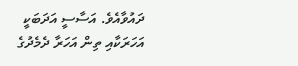ދައުވާއެވެ. އަސާސީ އަދަބަކީ އަހަރަކާއި ތިން އަހަރާ ދެމެދުގެ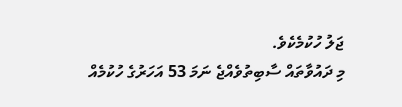ޖަލު ހުކުމެކެވެ.
މި ދައުވާތައް ސާބިތުވެއްޖެ ނަމަ 53 އަހަރުގެ ހުކުމެއް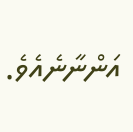އަންނާނެއެވެ.